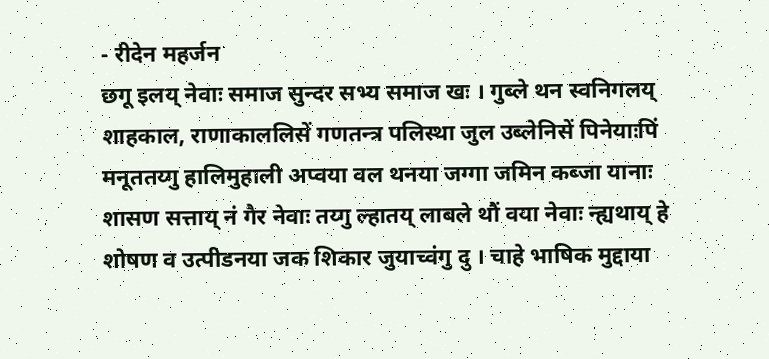- रीदेन महर्जन
छगू इलय् नेवाः समाज सुन्दर सभ्य समाज खः । गुब्ले थन स्वनिगलय् शाहकाल, राणाकाललिसें गणतन्त्र पलिस्था जुल उब्लेनिसें पिनेयाःपिं मनूततय्गु हालिमुहाली अप्वया वल थनया जग्गा जमिन कब्जा यानाः शासण सत्ताय् नं गैर नेवाः तय्गु ल्हातय् लाबले थौं वया नेवाः न्ह्यथाय् हे शोषण व उत्पीडनया जक शिकार जुयाच्वंगु दु । चाहे भाषिक मुद्दाया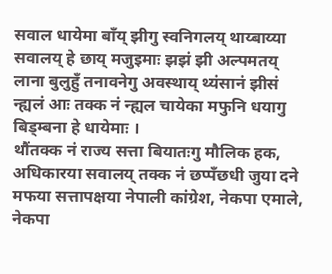सवाल धायेमा बाँय् झीगु स्वनिगलय् थाय्बाय्या सवालय् हे छाय् मजुइमाः झझं झी अल्पमतय् लाना बुलुहुँ तनावनेगु अवस्थाय् थ्यंसानं झीसं न्ह्यलं आः तक्क नं न्ह्यल चायेका मफुनि धयागु बिड्म्बना हे धायेमाः ।
थौंतक्क नं राज्य सत्ता बियातःगु मौलिक हक, अधिकारया सवालय् तक्क नं छप्पँछधी जुया दने मफया सत्तापक्षया नेपाली कांग्रेश, नेकपा एमाले, नेकपा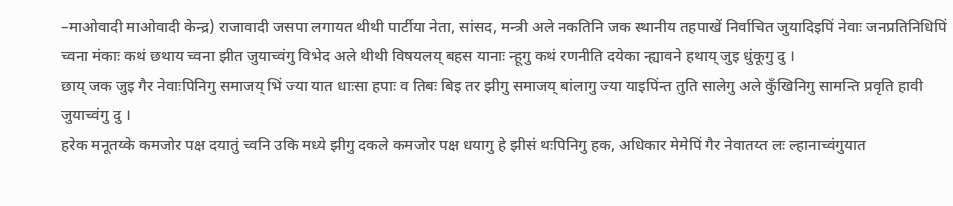–माओवादी माओवादी केन्द्र) राजावादी जसपा लगायत थीथी पार्टीया नेता, सांसद, मन्त्री अले नकतिनि जक स्थानीय तहपाखें निर्वाचित जुयादिइपिं नेवाः जनप्रतिनिधिपिं च्वना मंकाः कथं छथाय च्वना झीत जुयाच्वंगु विभेद अले थीथी विषयलय् बहस यानाः न्हूगु कथं रणनीति दयेका न्ह्यावने हथाय् जुइ धुंकूगु दु ।
छाय् जक जुइ गैर नेवाःपिनिगु समाजय् भिं ज्या यात धाःसा हपाः व तिबः बिइ तर झीगु समाजय् बांलागु ज्या याइपिंन्त तुति सालेगु अले कुँखिनिगु सामन्ति प्रवृति हावी जुयाच्वंगु दु ।
हरेक मनूतय्के कमजोर पक्ष दयातुं च्वनि उकि मध्ये झीगु दकले कमजोर पक्ष धयागु हे झीसं थःपिनिगु हक, अधिकार मेमेपिं गैर नेवातय्त लः ल्हानाच्वंगुयात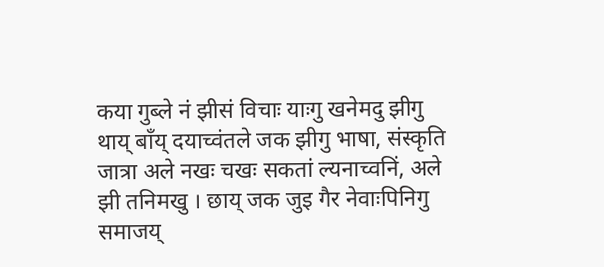कया गुब्ले नं झीसं विचाः याःगु खनेमदु झीगु थाय् बाँय् दयाच्वंतले जक झीगु भाषा, संस्कृति जात्रा अले नखः चखः सकतां ल्यनाच्वनिं, अले झी तनिमखु । छाय् जक जुइ गैर नेवाःपिनिगु समाजय्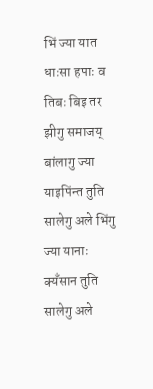भिं ज्या यात धाःसा हपाः व तिबः बिइ तर झीगु समाजय् बांलागु ज्या याइपिंन्त तुति सालेगु अले भिंगु ज्या यानाः क्यँसान तुति सालेगु अले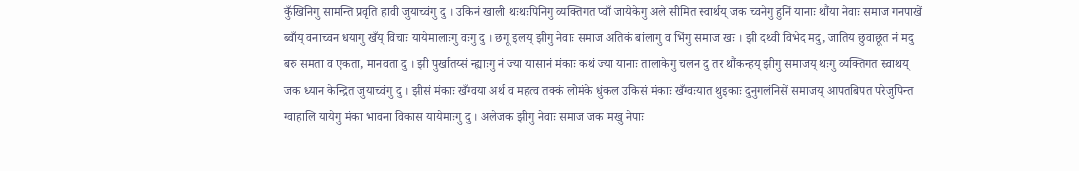कुँखिनिगु सामन्ति प्रवृति हावी जुयाच्वंगु दु । उकिनं खाली थःथःपिनिगु व्यक्तिगत प्वाँ जायेकेगु अले सीमित स्वार्थय् जक च्वनेगु हुनिं यानाः थौंया नेवाः समाज गनपाखें ब्वाँय् वनाच्वन धयागु खँय् विचाः यायेमालाःगु वःगु दु । छगू इलय् झीगु नेवाः समाज अतिकं बांलागु व भिंगु समाज खः । झी दथ्वी विभेद मदु, जातिय छुवाछूत नं मदु बरु समता व एकता, मानवता दु । झी पुर्खातय्सं न्ह्याःगु नं ज्या यासानं मंकाः कथं ज्या यानाः तालाकेगु चलन दु तर थौंकन्हय् झीगु समाजय् थःगु व्यक्तिगत स्र्वाथय् जक ध्यान केन्द्रित जुयाच्वंगु दु । झीसं मंकाः खँग्वया अर्थ व महत्व तक्कं लोमंके धुंकल उकिसं मंकाः खँग्वःयात थुइकाः दुनुगलंनिसें समाजय् आपतबिपत परेजुपिन्त ग्वाहालि यायेगु मंका भावना विकास यायेमाःगु दु । अलेजक झीगु नेवाः समाज जक मखु नेपाः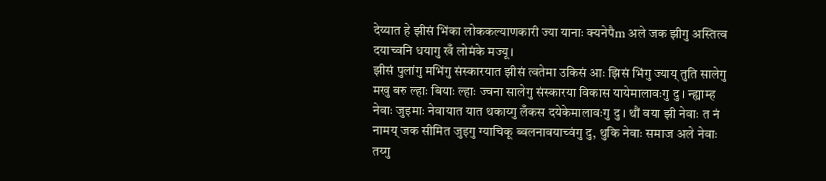देय्यात हे झीसं भिंका लोककल्याणकारी ज्या यानाः क्यनेपैm अले जक झीगु अस्तित्व दयाच्वनि धयागु खँ लोमंके मज्यू ।
झीसं पुलांगु मभिंगु संस्कारयात झीसं त्वतेमा उकिसं आः झिसं भिंगु ज्याय् तुति सालेगु मखु बरु ल्हाः बियाः ल्हाः ज्वना सालेगु संस्कारया विकास यायेमालावःगु दु । न्ह्याम्ह नेवाः जुइमाः नेवायात यात थकाय्गु लँकस दयेकेमालावःगु दु । थौं वया झी नेवाः त नं नामय् जक सीमित जुइगु ग्याचिकू ब्वलनावयाच्वंगु दु, थुकि नेवाः समाज अले नेवाः तय्गु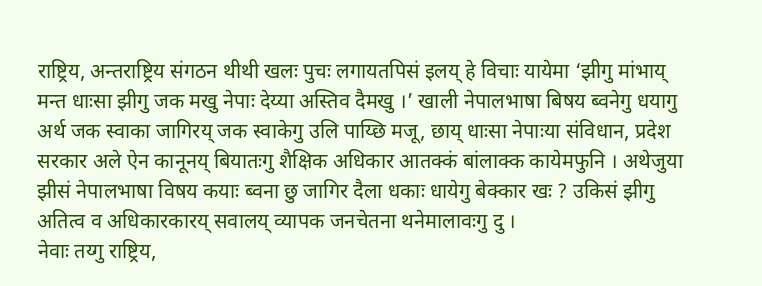राष्ट्रिय, अन्तराष्ट्रिय संगठन थीथी खलः पुचः लगायतपिसं इलय् हे विचाः यायेमा ‘झीगु मांभाय् मन्त धाःसा झीगु जक मखु नेपाः देय्या अस्तिव दैमखु ।’ खाली नेपालभाषा बिषय ब्वनेगु धयागु अर्थ जक स्वाका जागिरय् जक स्वाकेगु उलि पाय्छि मजू, छाय् धाःसा नेपाःया संविधान, प्रदेश सरकार अले ऐन कानूनय् बियातःगु शैक्षिक अधिकार आतक्कं बांलाक्क कायेमफुनि । अथेजुया झीसं नेपालभाषा विषय कयाः ब्वना छु जागिर दैला धकाः धायेगु बेक्कार खः ? उकिसं झीगु अतित्व व अधिकारकारय् सवालय् व्यापक जनचेतना थनेमालावःगु दु ।
नेवाः तय्गु राष्ट्रिय,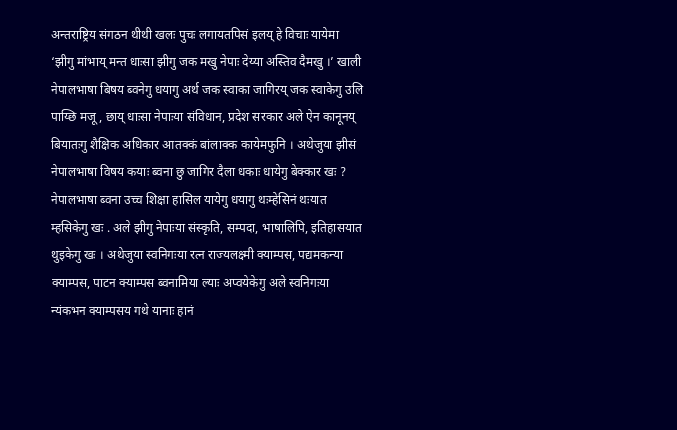अन्तराष्ट्रिय संगठन थीथी खलः पुचः लगायतपिसं इलय् हे विचाः यायेमा ‘झीगु मांभाय् मन्त धाःसा झीगु जक मखु नेपाः देय्या अस्तिव दैमखु ।’ खाली नेपालभाषा बिषय ब्वनेगु धयागु अर्थ जक स्वाका जागिरय् जक स्वाकेगु उलि पाय्छि मजू, छाय् धाःसा नेपाःया संविधान, प्रदेश सरकार अले ऐन कानूनय् बियातःगु शैक्षिक अधिकार आतक्कं बांलाक्क कायेमफुनि । अथेजुया झीसं नेपालभाषा विषय कयाः ब्वना छु जागिर दैला धकाः धायेगु बेक्कार खः ?
नेपालभाषा ब्वना उच्च शिक्षा हासिल यायेगु धयागु थःम्हेसिनं थःयात म्हसिकेगु खः . अले झीगु नेपाःया संस्कृति, सम्पदा, भाषालिपि, इतिहासयात थुइकेगु खः । अथेजुया स्वनिगःया रत्न राज्यलक्ष्मी क्याम्पस, पद्यमकन्या क्याम्पस, पाटन क्याम्पस ब्वनामिया ल्याः अप्वयेकेगु अले स्वनिगःया न्यंकभन क्याम्पसय गथे यानाः हानं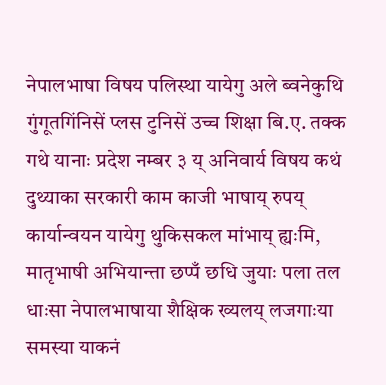नेपालभाषा विषय पलिस्था यायेगु अले ब्वनेकुथि गुंगूतगिंनिसें प्लस टुनिसें उच्च शिक्षा बि.ए. तक्क गथे यानाः प्रदेश नम्बर ३ य् अनिवार्य विषय कथं दुथ्याका सरकारी काम काजी भाषाय् रुपय् कार्यान्वयन यायेगु थुकिसकल मांभाय् ह्यःमि, मातृभाषी अभियान्ता छप्पँ छधि जुयाः पला तल धाःसा नेपालभाषाया शैक्षिक ख्यलय् लजगाःया समस्या याकनं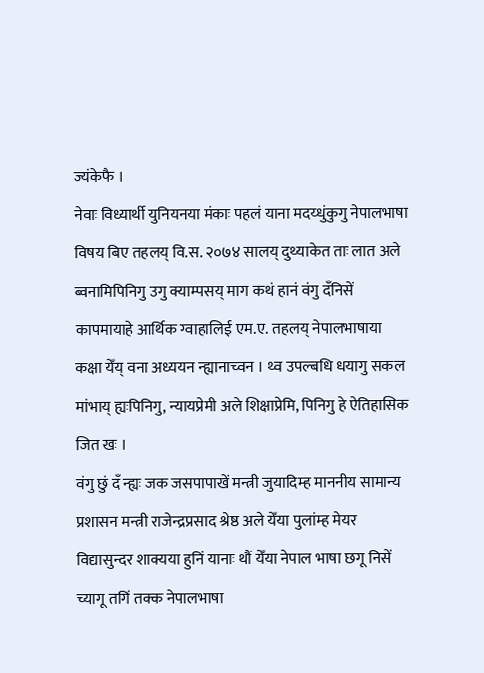ज्यंकेफै ।
नेवाः विध्यार्थी युनियनया मंकाः पहलं याना मदय्धुंकुगु नेपालभाषा विषय बिए तहलय् वि.स. २०७४ सालय् दुथ्याकेत ताः लात अले ब्वनामिपिनिगु उगु क्याम्पसय् माग कथं हानं वंगु दँनिसें कापमायाहे आर्थिक ग्वाहालिई एम.ए. तहलय् नेपालभाषाया कक्षा येँय् वना अध्ययन न्ह्यानाच्वन । थ्व उपल्बधि धयागु सकल मांभाय् ह्यःपिनिगु, न्यायप्रेमी अले शिक्षाप्रेमि, पिनिगु हे ऐतिहासिक जित खः ।
वंगु छुं दँ न्ह्यः जक जसपापाखें मन्त्री जुयादिम्ह माननीय सामान्य प्रशासन मन्त्री राजेन्द्रप्रसाद श्रेष्ठ अले येँया पुलांम्ह मेयर विद्यासुन्दर शाक्यया हुनिं यानाः थौं येँया नेपाल भाषा छगू निसें च्यागू तगिं तक्क नेपालभाषा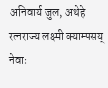अनिवार्य जुल, अथेहे रत्नराज्य लक्ष्मी क्याम्पसय् नेवाः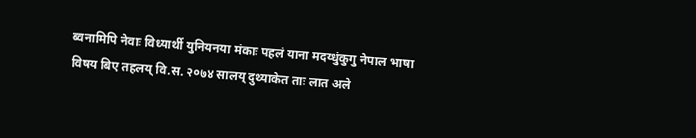ब्वनामिपि नेवाः विध्यार्थी युनियनया मंकाः पहलं याना मदय्धुंकुगु नेपाल भाषा विषय बिए तहलय् वि.स. २०७४ सालय् दुथ्याकेत ताः लात अले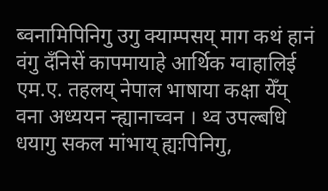ब्वनामिपिनिगु उगु क्याम्पसय् माग कथं हानं वंगु दँनिसें कापमायाहे आर्थिक ग्वाहालिई एम.ए. तहलय् नेपाल भाषाया कक्षा येँय् वना अध्ययन न्ह्यानाच्वन । थ्व उपल्बधि धयागु सकल मांभाय् ह्यःपिनिगु,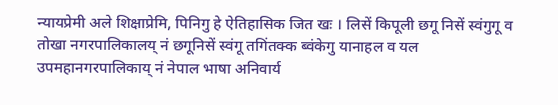न्यायप्रेमी अले शिक्षाप्रेमि, पिनिगु हे ऐतिहासिक जित खः । लिसें किपूली छगू निसें स्वंगुगू व तोखा नगरपालिकालय् नं छगूनिसें स्वंगू तगिंतक्क ब्वंकेगु यानाहल व यल उपमहानगरपालिकाय् नं नेपाल भाषा अनिवार्य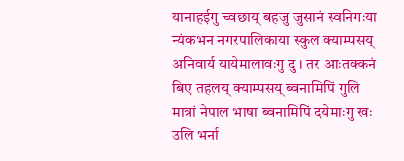यानाहईगु च्वछाय् बहजु जुसानं स्वनिगःया न्यंकभन नगरपालिकाया स्कुल क्याम्पसय् अनिवार्य यायेमालावःगु दु । तर आःतक्कनं बिए तहलय् क्याम्पसय् ब्वनामिपिं गुलि मात्रां नेपाल भाषा ब्वनामिपिं दयेमाःगु खः उलि भर्ना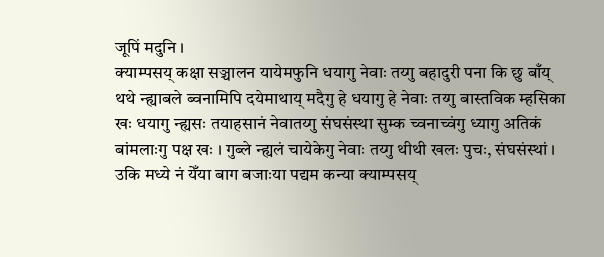जूपिं मदुनि ।
क्याम्पसय् कक्षा सञ्चालन यायेमफुनि धयागु नेवाः तय्गु बहादुरी पना कि छु बाँय् थथे न्ह्याबले ब्वनामिपि दयेमाथाय् मदैगु हे धयागु हे नेवाः तय्गु बास्तविक म्हसिका खः धयागु न्ह्यसः तयाहसानं नेवातय्गु संघसंस्था सुम्क च्वनाच्वंगु ध्यागु अतिकं बांमलाःगु पक्ष खः । गुब्ले न्ह्यलं चायेकेगु नेवाः तय्गु थीथी खलः पुचः, संघसंस्थां ।
उकि मध्ये नं येँया बाग बजाःया पद्यम कन्या क्याम्पसय्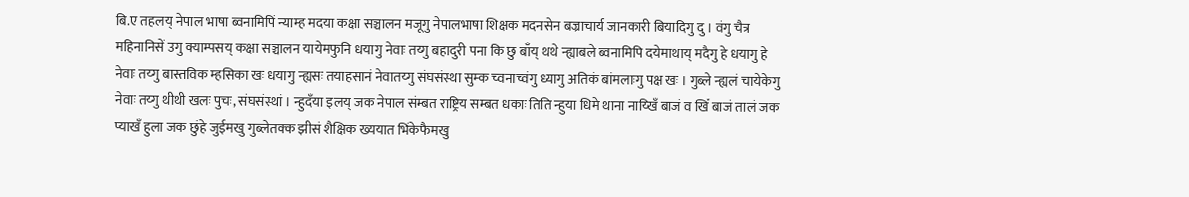बि.ए तहलय् नेपाल भाषा ब्वनामिपिं न्याम्ह मदया कक्षा सञ्चालन मजूगु नेपालभाषा शिक्षक मदनसेन बज्राचार्य जानकारी बियादिगु दु । वंगु चैत्र महिनानिसें उगु क्याम्पसय् कक्षा सञ्चालन यायेमफुनि धयागु नेवाः तय्गु बहादुरी पना कि छु बाँय् थथे न्ह्याबले ब्वनामिपि दयेमाथाय् मदैगु हे धयागु हे नेवाः तय्गु बास्तविक म्हसिका खः धयागु न्ह्यसः तयाहसानं नेवातय्गु संघसंस्था सुम्क च्वनाच्वंगु ध्यागु अतिकं बांमलाःगु पक्ष खः । गुब्ले न्ह्यलं चायेकेगु नेवाः तय्गु थीथी खलः पुचः, संघसंस्थां । न्हुदँया इलय् जक नेपाल संम्बत राष्ट्रिय सम्बत धकाः तिति न्हुया धिमे थाना नाय्खिँ बाजं व खिँ बाजं तालं जक प्याखँ हुला जक छुंहे जुईमखु गुब्लेतक्क झीसं शैक्षिक ख्ययात भिंकेफैमखु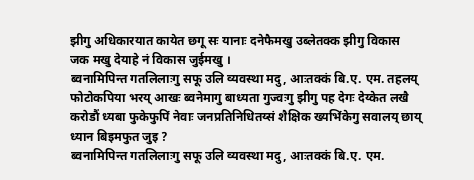झीगु अधिकारयात कायेत छगू सः यानाः दनेफैमखु उब्लेतक्क झीगु विकास जक मखु देयाहे नं विकास जुईमखु ।
ब्वनामिपिन्त गतलिलाःगु सफू उलि व्यवस्था मदु, आःतक्कं बि.ए. एम. तहलय् फोटोकपिया भरय् आखः ब्वनेमागु बाध्यता गुज्वःगु झीगु पह देगः देय्केत लखै करोडौं ध्यबा फुकेफुपिं नेवाः जनप्रतिनिधितय्सं शैक्षिक ख्यभिंकेगु सवालय् छाय् ध्यान बिइमफुत जुइ ?
ब्वनामिपिन्त गतलिलाःगु सफू उलि व्यवस्था मदु, आःतक्कं बि.ए. एम.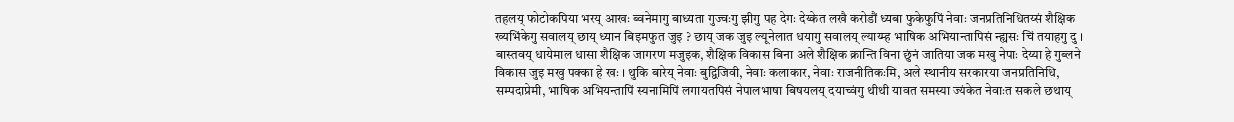तहलय् फोटोकपिया भरय् आखः ब्वनेमागु बाध्यता गुज्वःगु झीगु पह देगः देय्केत लखै करोडौं ध्यबा फुकेफुपिं नेवाः जनप्रतिनिधितय्सं शैक्षिक ख्यभिंकेगु सवालय् छाय् ध्यान बिइमफुत जुइ ? छाय् जक जुइ ल्यूनेलात धयागु सवालय् ल्याय्म्ह भाषिक अभियान्तापिसं न्ह्यसः चिं तयाहगु दु । बास्तवय् धायेमाल धासा शैक्षिक जागरण मजुइक, शैक्षिक विकास बिना अले शैक्षिक क्रान्ति विना छुंनं जातिया जक मखु नेपाः देय्या हे गुब्लने विकास जुइ मखु पक्का हे खः । थुकि बारेय् नेवाः बुद्विजिवी, नेवाः कलाकार, नेवाः राजनीतिकःमि, अले स्थानीय सरकारया जनप्रतिनिधि, सम्पदाप्रेमी, भाषिक अभियन्तापिं स्यनामिपिं लगायतपिसं नेपालभाषा बिषयलय् दयाच्वंगु थीथी यावत समस्या ज्यंकेत नेवाःत सकले छथाय्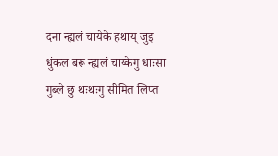दना न्ह्यलं चायेके हथाय् जुइ धुंकल बरू न्ह्यलं चाय्केगु धाःसा गुब्ले छु थःथःगु सीमित लिप्त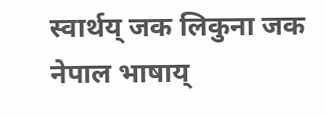स्वार्थय् जक लिकुना जक नेपाल भाषाय्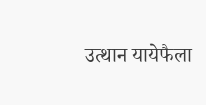उत्थान यायेफैला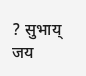? सुभाय् जय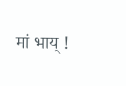मां भाय् !